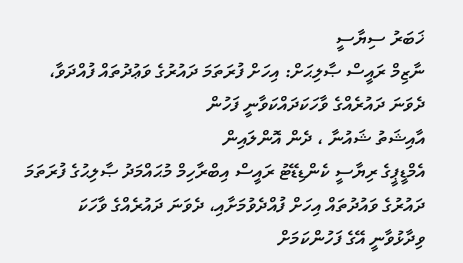ޚަބަރު ސިޔާސީ
ނާޒިމް ރައީސް ޞާލިޙަށް: އިހަށް ފުރަތަމަ ދައުރުގެ ވަޢުދުތައް ފުއްދަވާ، ދެވަނަ ދައުރެއްގެ ވާހަކަދައްކަވާނީ ފަހުން
އާއިޝަތު ޝައުނާ ، ދެން އޮންލައިން
އެމްޑީޕީގެ ރިޔާސީ ކެންޑިޑޭޓު ރައީސް އިބްރާހިމް މުޙައްމަދު ޞާލިޙުގެ ފުރަތަމަ ދައުރުގެ ވައުދުތައް އިހަށް ފުއްދެވުމަށާއި، ދެވަނަ ދައުރެއްގެ ވާހަކަ ވިދާޅުވާނީ އޭގެ ފަހުންކަމަށް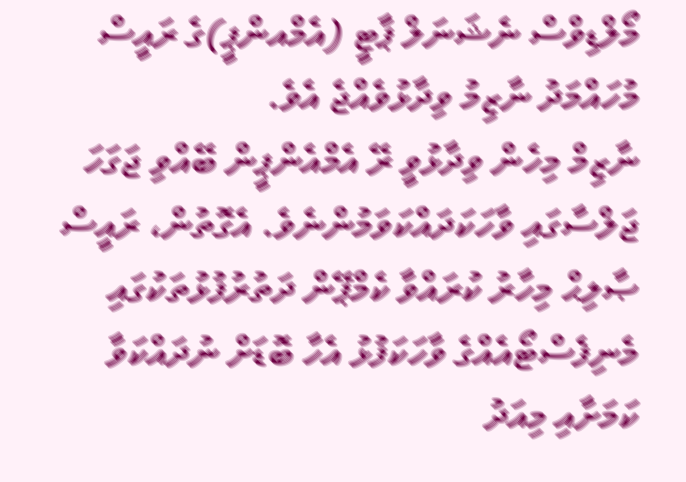މޯލްޑިވްސް ނެޝަނަލް ޕާޓީ (އެމްއންޕީ)ގެ ރައީސް މުހައްމަދު ނާޒިމު ވިދާޅުވެއްޖެ އެވެ.
ނާޒިމް މިހެން ވިދާޅުވީ ރޭ އެމްއެންޕީން ބޭއްވި ޖަގަހަ ޖަލްސާގައި ވާހަކަދައްކަވަމުންނެވެ. އެގޮތުން، ރައީސް ޞާލިޙް މިހާރު ކުރައްވާ ކެމްޕޭން ދަތުރުފުޅުތަކުގައި މެނިފެސްޓޯއެއްގެ ވާހަކަފުޅު އެހާ ބޮޑަށް ނުދައްކަވާ ކަމަށާއި މިއަދު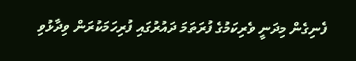ފެނިގެން މިދަނީ ވެރިކަމުގެ ފުރަތަމަ ދައުރުގައި ފުރިހަމަކުރަން ވިދާޅުވި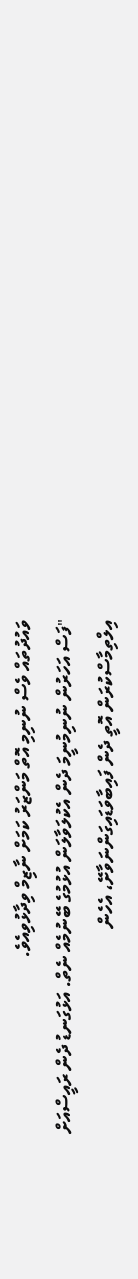ވައުދުތައް ވެސް ނުނިމި އޮތް މަންޒަރު ކަމަށް ނާޒިމް ވިދާޅުވިއެވެ.
"ފަސް އަހަރުން ނުނިމުނީމަ ދެން އެކުލަވާލަން އުޅުމުގެ ބޭނުމެއް ނެތް. އަޅުގަނޑު ދެން ރައީސްއަށް އިލްތިމާސްކުރަން އޮތީ ދެން ފައިބާވަޑައިގަންނަވާށޭ، އެހެން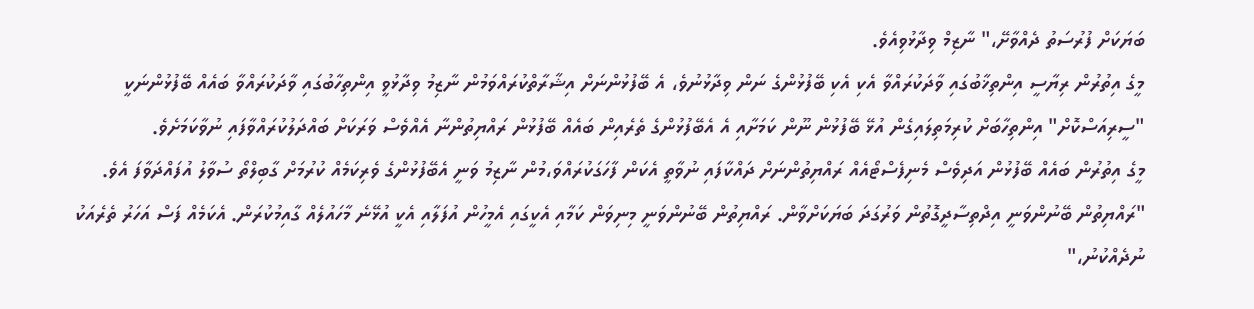ބަޔަކަށް ފުރުސަތު ދެއްވާށޭ،" ނާޒިމް ވިދާޅުވިއެވެ.
މީގެ އިތުރުން ރިޔާސީ އިންތިޚާބުގައި ވާދަކުރައްވާ އެކި އެކި ބޭފުޅުންގެ ނަން ވިދާޅުނުވެ، އެ ބޭފުޅުންނަށް އިޝާރާތްކުރައްވަމުން ނާޒިމު ވިދާޅުވީ އިންތިހާބުގައި ވާދަކުރައްވާ ބައެއް ބޭފުޅުންނަކީ "ސީރިއަސްކޮށް" އިންތިހާބަށް ކުރިމަތިލައިގެން އުޅޭ ބޭފުޅުން ނޫން ކަމަށާއި އެ އެބޭފުޅުންގެ ތެރެއިން ބައެއް ބޭފުޅުން ރައްޔިތުންނާ އެއްވެސް ވަރަކަށް ބައްދަލުކުރައްވާފައި ނުވާކަމަށެވެ.
މީގެ އިތުރުން ބައެއް ބޭފުޅުން އަދިވެސް މެނިފެސްޓޯއެއް ރައްޔިތުންނަށް ދައްކާފައި ނުވާތީ އެކަން ފާހަގަކުރައްވަ،މުން ނާޒިމު ވަނީ އެބޭފުޅުންގެ ވެރިކަމެއް ކުރުމަށް ގާބިލްތޯ ސުވާލު އުފައްދަވާފަ އެވެ.
"ރައްޔިތުން ބޭނުންވަނީ އިދްތިސާދީގޮތުން ވަރުގަދަ ބަޔަކަށްވާން. ރައްޔިތުން ބޭނުންވަނީ މިނިވަން ކަމާއި އެކީގައި އެމީހުން އުފަލާއި އެކީ އުޅޭނެ މާހައުލެއް ގާއިމުކުރަން. އެކަމެއް ފަސް އަހަރު ތެރެއަކު ނުދެއްކުނު،"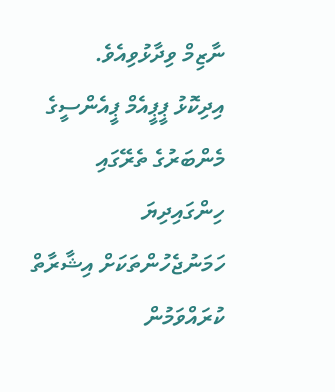ނާޒިމް ވިދާޅުވިއެވެ.
އިދިކޮޅު ޕީޕީއެމް ޕީއެންސީގެ މެންބަރުގެ ތެރޭގައި ހިންގައިދިޔަ ހަމަނުޖެހުންތަކަށް އިޝާރާތް ކުރައްވަމުން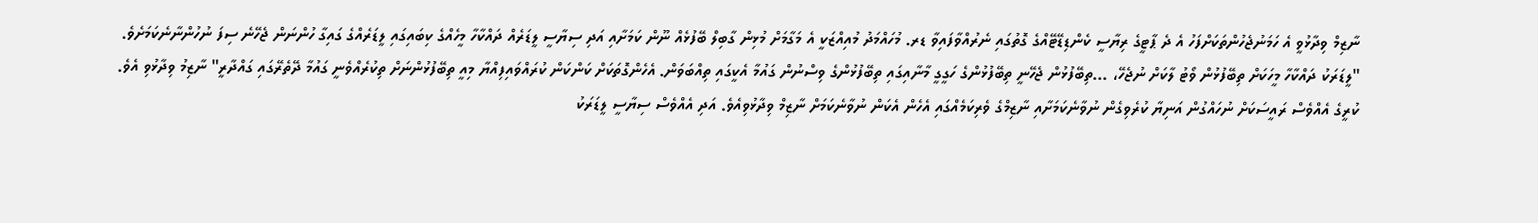ނާޒިމް ވިދާޅުވީ އެ ހަމަނުޖެހުންތަކަށްފަހު އެ ދެ ޕާޓީގެ ރިޔާސީ ކެންޑިޑޭޓޭއްގެ ގޮތުގައި ނެރުއްވާފައިވާ ޑރ. މުހައްމަދު މުއިއްޒަކީ އެ މަގާމަށް މުޅިން ގާބިލް ބޭފުޅެއް ނޫން ކަމަށާއި އަދި ސިޔާސީ ލީޑަރެއް ދައްކާހާ މީހެއްގެ ކިބައިގައި ލީޑަރެއްގެ ގައިގާ ހުންނަން ޖެހޭނެ ސިފަ ނުހުންނާނެކަމަށެވެ.
"ލީޑަރަކު ދައްކާހާ މީހަކަށް ތިބޭފުޅުން ވޯޓު ލާކަށް ނުޖެހޭ، ...ތިބޭފުޅުން ޖެހޭނީ ތިބޭފުޅުންގެ ހަގީގީ މާނާއިގައި ތިބޭފުޅުންގެ ވިސްނުން ގައުމާ އެކީގައި ތިއްބަވަން. އެހެންގޮތަކަށް ކަންކަން ކުރައްވައިފިއްޔާ މިއީ ތިބޭފުޅުންނަށް ތިކުރެއްވެނީ ގައުމާ ދޭތެރޭގައި ގައްދާރީ" ނާޒިމު ވިދާޅުވި އެވެ.
ކުރީގެ އެއްވެސް ރައީސަކަށް ނުހައްގުން އަނިޔާ ކުރެވިގެން ނުވާނެކަމަށާއި ނާޒިމްގެ ވެރިކަމެއްގައި އެހެން އެކަން ނުވާނެކަމަށް ނާޒިމް ވިދާޅުވިއެވެ. އަދި އެއްވެސް ސިޔާސީ ލީޑަރަކު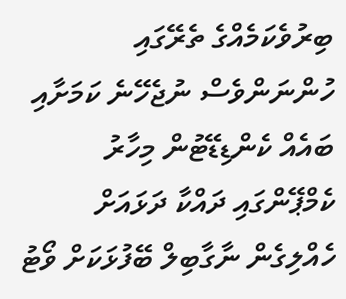ބިރުވެކަމެއްގެ ތެރޭގައި ހުންނަންވެސް ނުޖެހޭނެ ކަމަށާއި ބައެއް ކެންޑިޑޭޓުން މިހާރު ކެމްޕޭންގައި ދައްކާ ދަޅައަށް ހެއްލިގެން ނާގާބިލް ބޭފުޅަކަށް ވޯޓު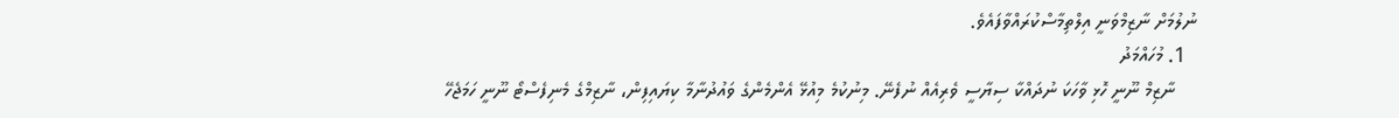ނުލުމަށް ނާޒިމްވަނީ އިލްތިމާސްކުރައްވާފައެވެ.
  1. މުހައްމަދު
    ނާޒިމް ނޫނީ ހޮޅި ވާހަކަ ނުދައްކާ ސިޔާސީ ވެރިއެއް ނުފެނޭ. މިނުކުމެ މިއުޅޭ އެންމެންގެ ވައުދުނާމާ ކިޔައިފިން، ނާޒިމްގެ މެނިފެސްޓޯ ނޫނީ ހަމަޖެހޭ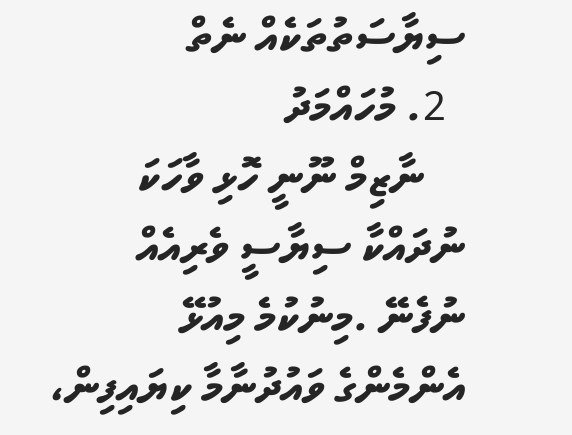ސިޔާސަތުތަކެއް ނެތް
  2. މުހައްމަދު
    ނާޒިމް ނޫނީ ހޮޅި ވާހަކަ ނުދައްކާ ސިޔާސީ ވެރިއެއް ނުފެނޭ .މިނުކުމެ މިއުޅޭ އެންމެންގެ ވައުދުނާމާ ކިޔައިފިން،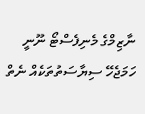ނާޒިމްގެ މެނިފެސްޓޯ ނޫނީ ހަމަޖެހޭ ސިޔާސަތުތަކެއް ނެތް